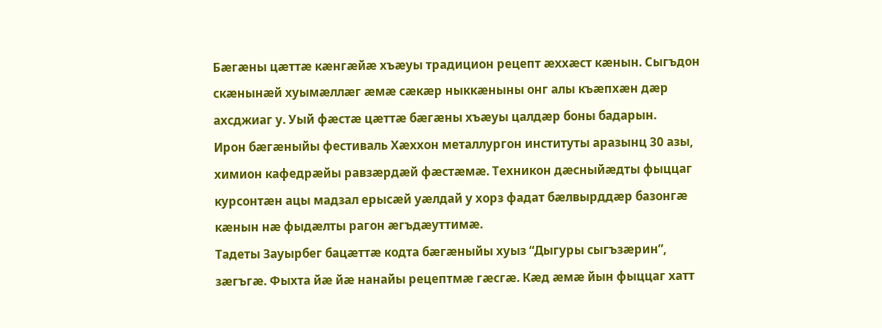Бæгæны цæттæ кæнгæйæ хъæуы традицион рецепт æххæст кæнын. Сыгъдон скæнынæй хуымæллæг æмæ сæкæр ныккæныны онг алы къæпхæн дæр ахсджиаг у. Уый фæстæ цæттæ бæгæны хъæуы цалдæр боны бадарын.
Ирон бæгæныйы фестиваль Хæххон металлургон институты аразынц 30 азы, химион кафедрæйы равзæрдæй фæстæмæ. Техникон дæсныйæдты фыццаг курсонтæн ацы мадзал ерысæй уæлдай у хорз фадат бæлвырддæр базонгæ кæнын нæ фыдæлты рагон æгъдæуттимæ.
Тадеты Зауырбег бацæттæ кодта бæгæныйы хуыз “Дыгуры сыгъзæрин”, зæгъгæ. Фыхта йæ йæ нанайы рецептмæ гæсгæ. Кæд æмæ йын фыццаг хатт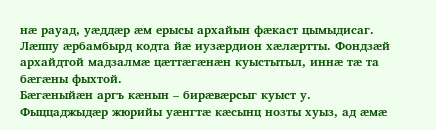нæ рауад, уæддæр æм ерысы архайын фæкаст цымыдисаг. Лæппу æрбамбырд кодта йæ иузæрдион хæлæртты. Фондзæй архайдтой мадзалмæ цæттæгæнæн куыстытыл, иннæ тæ та бæгæны фыхтой.
Бæгæныйæн аргъ кæнын – бирæвæрсыг куыст у. Фыццаджыдæр жюрийы уæнгтæ кæсынц нозты хуыз, ад æмæ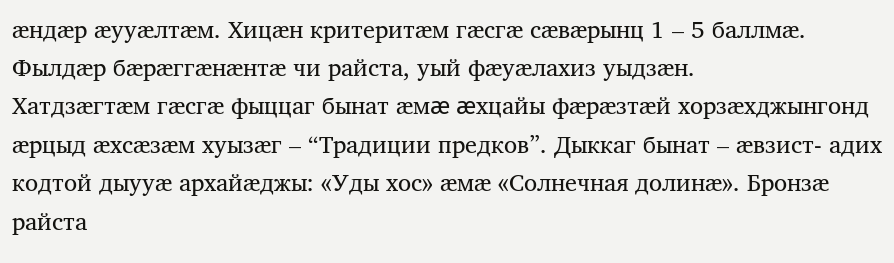æндæр æууæлтæм. Хицæн критеритæм гæсгæ сæвæрынц 1 – 5 баллмæ. Фылдæр бæрæггæнæнтæ чи райста, уый фæуæлахиз уыдзæн.
Хатдзæгтæм гæсгæ фыццаг бынат æмæ æхцайы фæрæзтæй хорзæхджынгонд æрцыд æхсæзæм хуызæг – “Традиции предков”. Дыккаг бынат – æвзист- адих кодтой дыууæ архайæджы: «Уды хос» æмæ «Солнечная долинæ». Бронзæ райста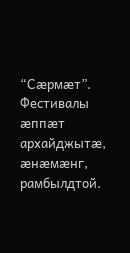“Сæрмæт”.
Фестивалы æппæт архайджытæ, æнæмæнг, рамбылдтой.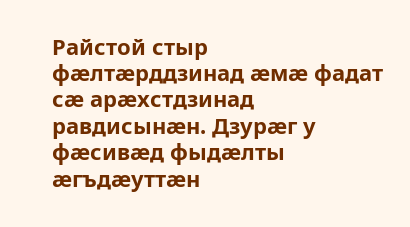Райстой стыр фæлтæрддзинад æмæ фадат сæ арæхстдзинад равдисынæн. Дзурæг у фæсивæд фыдæлты æгъдæуттæн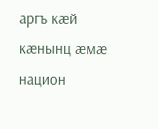аргъ кæй кæнынц æмæ национ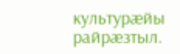культурæйы райрæзтыл.